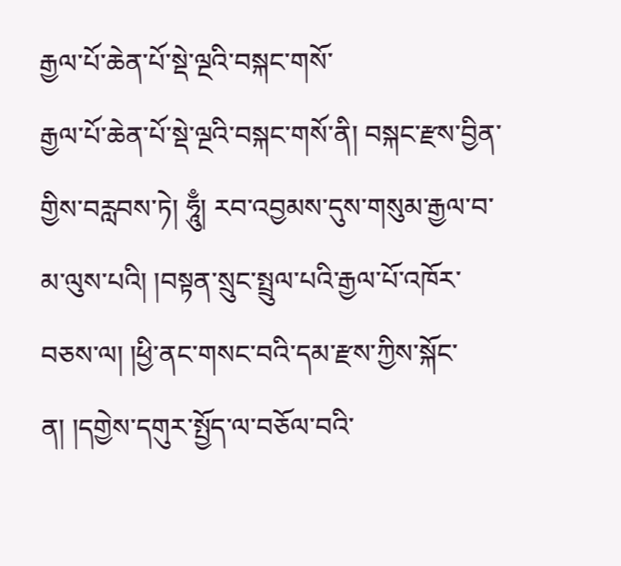རྒྱལ་པོ་ཆེན་པོ་སྡེ་ལྔའི་བསྐང་གསོ་
རྒྱལ་པོ་ཆེན་པོ་སྡེ་ལྔའི་བསྐང་གསོ་ནི། བསྐང་རྫས་བྱིན་གྱིས་བརླབས་ཏེ། ཧཱུྃ། རབ་འབྱམས་དུས་གསུམ་རྒྱལ་བ་མ་ལུས་པའི། །བསྟན་སྲུང་སྤྲུལ་པའི་རྒྱལ་པོ་འཁོར་བཅས་ལ། །ཕྱི་ནང་གསང་བའི་དམ་རྫས་ཀྱིས་སྐོང་ན། །དགྱེས་དགུར་སྤྱོད་ལ་བཅོལ་བའི་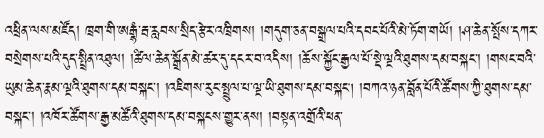འཕྲིན་ལས་མཛོད། ཁྲག་གི་ཨརྒྷཾ་རྦ་རླབས་སྲིད་རྩེར་འཁྲིགས། །གདུག་ཅན་བསྒྲལ་པའི་དབང་པོའི་མེ་ཏོག་གཡོ། །ཤ་ཆེན་སྤོས་དཀར་བསྲེགས་པའི་དུད་སྤྲིན་འཐུལ། །ཚིལ་ཆེན་སྒྲོན་མེ་ཚར་དུ་དངར་བ་འདིས། །ཆོས་སྐྱོང་རྒྱལ་པོ་སྡེ་ལྔའི་ཐུགས་དམ་བསྐང་། །གསང་བའི་ཡུམ་ཆེན་རྣམ་ལྔའི་ཐུགས་དམ་བསྐང་། །འཇིགས་རུང་སྤྲུལ་པ་ལྔ་ཡི་ཐུགས་དམ་བསྐང། །བཀའ་ཉན་བློན་པོའི་ཚོགས་ཀྱི་ཐུགས་དམ་བསྐང་། །འཁོར་ཚོགས་རྒྱ་མཚོའི་ཐུགས་དམ་བསྐངས་གྱུར་ནས། །བསྟན་འགྲོའི་ཕན་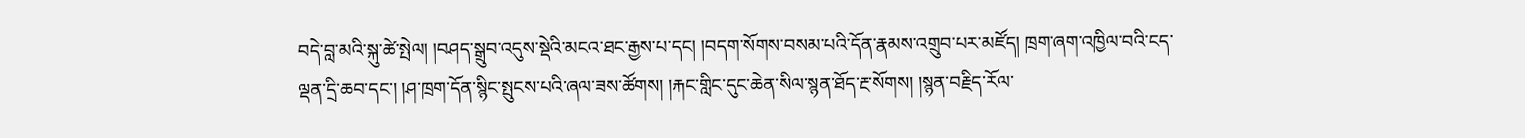བདེ་བླ་མའི་སྐུ་ཚེ་སྤེལ། །བཤད་སྒྲུབ་འདུས་སྡེའི་མངའ་ཐང་རྒྱས་པ་དང། །བདག་སོགས་བསམ་པའི་དོན་རྣམས་འགྲུབ་པར་མཛོད། ཁྲག་ཞག་འཁྱིལ་བའི་ངད་ལྡན་དྲི་ཆབ་དང་། །ཤ་ཁྲག་དོན་སྙིང་སྤུངས་པའི་ཞལ་ཟས་ཚོགས། །རྐང་གླིང་དུང་ཆེན་སིལ་སྙན་ཐོད་རྔ་སོགས། །སྙན་བརྗིད་རོལ་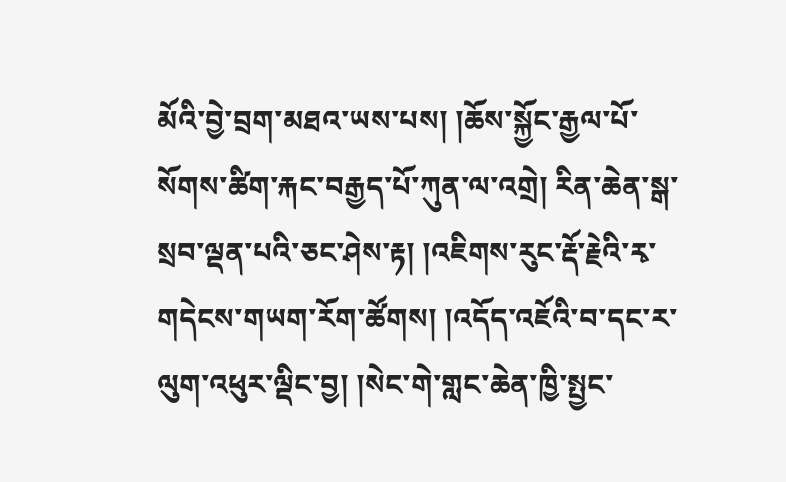མོའི་བྱེ་བྲག་མཐའ་ཡས་པས། །ཆོས་སྐྱོང་རྒྱལ་པོ་སོགས་ཚིག་རྐང་བརྒྱད་པོ་ཀུན་ལ་འགྲེ། རིན་ཆེན་སྒ་སྲབ་ལྡན་པའི་ཅང་ཤེས་རྟ། །འཇིགས་རུང་རྡོ་རྗེའི་རྭ་གདེངས་གཡག་རོག་ཚོགས། །འདོད་འཇོའི་བ་དང་ར་ལུག་འཕུར་ལྡིང་བྱ། །སེང་གེ་གླང་ཆེན་ཁྱི་སྤྱང་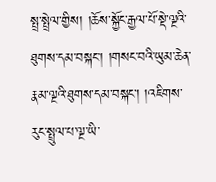སྤྲ་སྤྲེལ་གྱིས། །ཆོས་སྐྱོང་རྒྱལ་པོ་སྡེ་ལྔའི་ཐུགས་དམ་བསྐང་། །གསང་བའི་ཡུམ་ཆེན་རྣམ་ལྔའི་ཐུགས་དམ་བསྐང་། །འཇིགས་རུང་སྤྲུལ་པ་ལྔ་ཡི་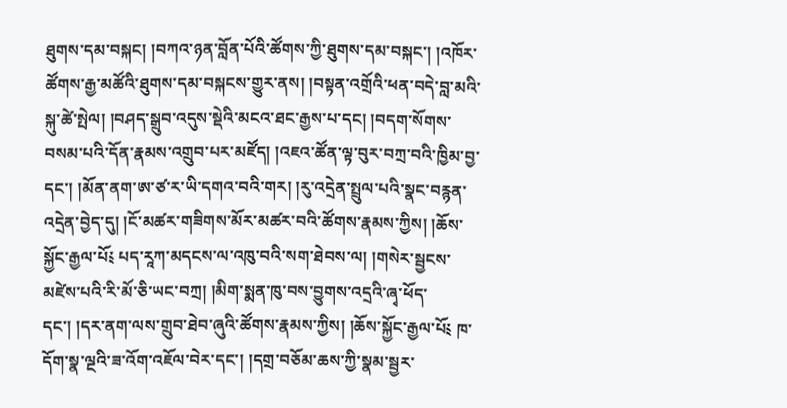ཐུགས་དམ་བསྐང། །བཀའ་ཉན་བློན་པོའི་ཚོགས་ཀྱི་ཐུགས་དམ་བསྐང་། །འཁོར་ཚོགས་རྒྱ་མཚོའི་ཐུགས་དམ་བསྐངས་གྱུར་ནས། །བསྟན་འགྲོའི་ཕན་བདེ་བླ་མའི་སྐུ་ཚེ་སྤེལ། །བཤད་སྒྲུབ་འདུས་སྡེའི་མངའ་ཐང་རྒྱས་པ་དང། །བདག་སོགས་བསམ་པའི་དོན་རྣམས་འགྲུབ་པར་མཛོད། །འཇའ་ཚོན་ལྟ་བུར་བཀྲ་བའི་ཁྱིམ་བྱ་དང་། །མོན་ནག་ཨ་ཙ་ར་ཡི་དགའ་བའི་གར། །རུ་འདྲེན་སྤྲུལ་པའི་སྣང་བརྙན་འདྲེན་བྱེད་དུ། །ངོ་མཚར་གཟིགས་མོར་མཚར་བའི་ཚོགས་རྣམས་ཀྱིས། །ཆོས་སྐྱོང་རྒྱལ་པོ༴ པད་རཱཀ་མདངས་ལ་འཁུ་བའི་སག་ཐེབས་ལ། །གསེར་སྦྱངས་མཛེས་པའི་རི་མོ་ཅི་ཡང་བཀྲ། །མིག་སྨན་ཁུ་བས་བྱུགས་འདྲའི་ཞྭ་ཕོད་དང་། །དར་ནག་ལས་གྲུབ་ཐེབ་ཞུའི་ཚོགས་རྣམས་ཀྱིས། །ཆོས་སྐྱོང་རྒྱལ་པོ༴ ཁ་དོག་སྣ་ལྔའི་ཟ་འོག་འཇོལ་བེར་དང་། །དགྲ་བཅོམ་ཆས་ཀྱི་སྣམ་སྦྱར་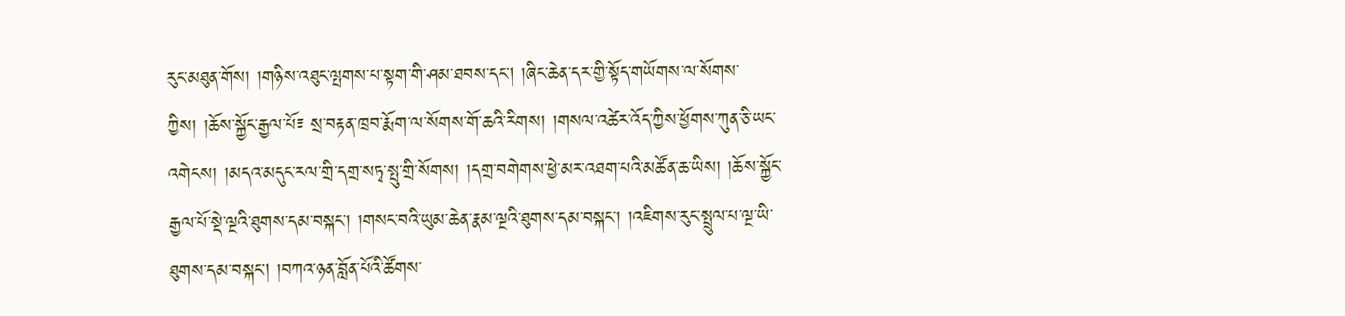རུང་མཐུན་གོས། །གཉིས་འཐུང་ལྤགས་པ་སྟག་གི་ཤམ་ཐབས་དང། །ཞིང་ཆེན་དར་གྱི་སྟོད་གཡོགས་ལ་སོགས་ཀྱིས། །ཆོས་སྐྱོང་རྒྱལ་པོ༴ སྲ་བརྟན་ཁྲབ་རྨོག་ལ་སོགས་གོ་ཆའི་རིགས། །གསལ་འཚེར་འོད་ཀྱིས་ཕྱོགས་ཀུན་ཅི་ཡང་འགེངས། །མདའ་མདུང་རལ་གྲི་དགྲ་སཏྭ་སྤུ་གྲི་སོགས། །དགྲ་བགེགས་ཕྱེ་མར་འཐག་པའི་མཚོན་ཆ་ཡིས། །ཆོས་སྐྱོང་རྒྱལ་པོ་སྡེ་ལྔའི་ཐུགས་དམ་བསྐང་། །གསང་བའི་ཡུམ་ཆེན་རྣམ་ལྔའི་ཐུགས་དམ་བསྐང་། །འཇིགས་རུང་སྤྲུལ་པ་ལྔ་ཡི་ཐུགས་དམ་བསྐང། །བཀའ་ཉན་བློན་པོའི་ཚོགས་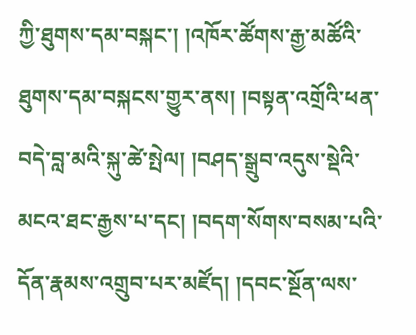ཀྱི་ཐུགས་དམ་བསྐང་། །འཁོར་ཚོགས་རྒྱ་མཚོའི་ཐུགས་དམ་བསྐངས་གྱུར་ནས། །བསྟན་འགྲོའི་ཕན་བདེ་བླ་མའི་སྐུ་ཚེ་སྤེལ། །བཤད་སྒྲུབ་འདུས་སྡེའི་མངའ་ཐང་རྒྱས་པ་དང། །བདག་སོགས་བསམ་པའི་དོན་རྣམས་འགྲུབ་པར་མཛོད། །དབང་སྔོན་ལས་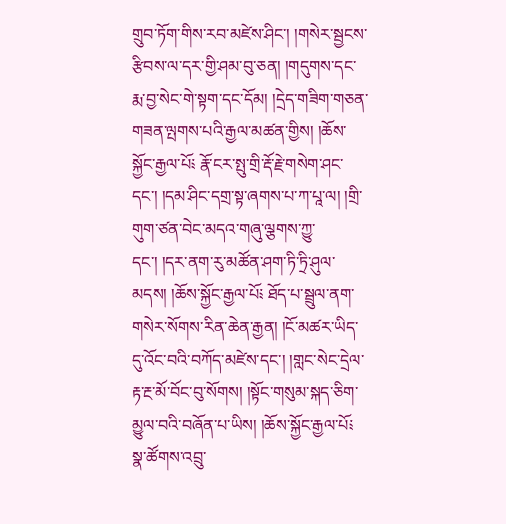གྲུབ་ཏོག་གིས་རབ་མཛེས་ཤིང་། །གསེར་སྦྱངས་རྩིབས་ལ་དར་གྱི་ཤམ་བུ་ཅན། །གདུགས་དང་རྨ་བྱ་སེང་གེ་སྟག་དང་དོམ། །དྲེད་གཟིག་གཅན་གཟན་ལྤགས་པའི་རྒྱལ་མཚན་གྱིས། །ཆོས་སྐྱོང་རྒྱལ་པོ༴ རྣོ་ངར་སྤུ་གྲི་རྡོ་རྗེ་གསེག་ཤང་དང་། །དམ་ཤིང་དགྲ་སྟ་ཞགས་པ་ཀ་པཱ་ལ། །གྲི་གུག་ཙན་བེང་མདའ་གཞུ་ལྕགས་ཀྱུ་དང་། །དར་ནག་རུ་མཚོན་ཤག་ཏི་ཏྲི་ཤུལ་མདས། །ཆོས་སྐྱོང་རྒྱལ་པོ༴ ཐོད་པ་སྦྲུལ་ནག་གསེར་སོགས་རིན་ཆེན་རྒྱན། །ངོ་མཚར་ཡིད་དུ་འོང་བའི་བཀོད་མཛེས་དང་། །གླང་སེང་དྲེལ་རྟ་རྔ་མོ་བོང་བུ་སོགས། །སྟོང་གསུམ་སྐད་ཅིག་མྱུལ་བའི་བཞོན་པ་ཡིས། །ཆོས་སྐྱོང་རྒྱལ་པོ༴ སྣ་ཚོགས་འབྲུ་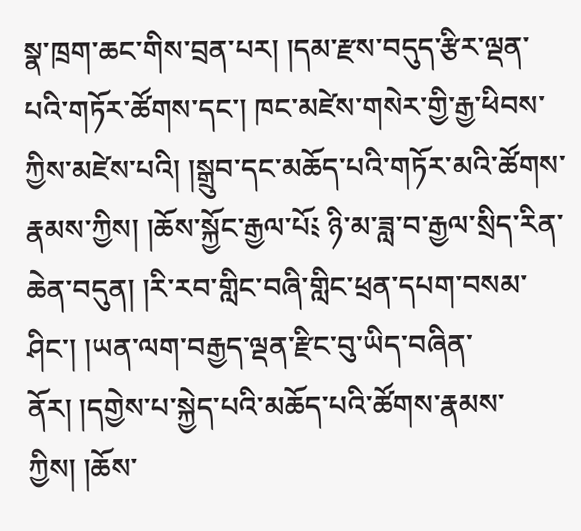སྣ་ཁྲག་ཆང་གིས་བྲན་པར། །དམ་རྫས་བདུད་རྩིར་ལྡན་པའི་གཏོར་ཚོགས་དང་། ཁང་མཛེས་གསེར་གྱི་རྒྱ་ཕིབས་ཀྱིས་མཛེས་པའི། །སྒྲུབ་དང་མཆོད་པའི་གཏོར་མའི་ཚོགས་རྣམས་ཀྱིས། །ཆོས་སྐྱོང་རྒྱལ་པོ༴ ཉི་མ་ཟླ་བ་རྒྱལ་སྲིད་རིན་ཆེན་བདུན། །རི་རབ་གླིང་བཞི་གླིང་ཕྲན་དཔག་བསམ་ཤིང་། །ཡན་ལག་བརྒྱད་ལྡན་རྫིང་བུ་ཡིད་བཞིན་ནོར། །དགྱེས་པ་སྐྱེད་པའི་མཆོད་པའི་ཚོགས་རྣམས་ཀྱིས། །ཆོས་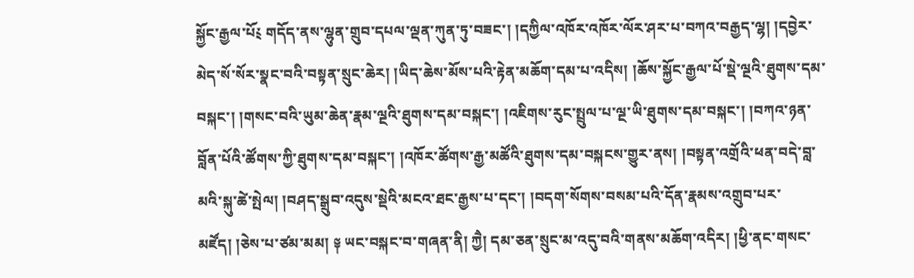སྐྱོང་རྒྱལ་པོ༴ གདོད་ནས་ལྷུན་གྲུབ་དཔལ་ལྡན་ཀུན་ཏུ་བཟང་། །དཀྱིལ་འཁོར་འཁོར་ལོར་ཤར་པ་བཀའ་བརྒྱད་ལྷ། །དབྱེར་མེད་སོ་སོར་སྣང་བའི་བསྟན་སྲུང་ཆེར། །ཡིད་ཆེས་མོས་པའི་རྟེན་མཆོག་དམ་པ་འདིས། །ཆོས་སྐྱོང་རྒྱལ་པོ་སྡེ་ལྔའི་ཐུགས་དམ་བསྐང་། །གསང་བའི་ཡུམ་ཆེན་རྣམ་ལྔའི་ཐུགས་དམ་བསྐང་། །འཇིགས་རུང་སྤྲུལ་པ་ལྔ་ཡི་ཐུགས་དམ་བསྐང་། །བཀའ་ཉན་བློན་པོའི་ཚོགས་ཀྱི་ཐུགས་དམ་བསྐང་། །འཁོར་ཚོགས་རྒྱ་མཚོའི་ཐུགས་དམ་བསྐངས་གྱུར་ནས། །བསྟན་འགྲོའི་ཕན་བདེ་བླ་མའི་སྐུ་ཚེ་སྤེལ། །བཤད་སྒྲུབ་འདུས་སྡེའི་མངའ་ཐང་རྒྱས་པ་དང་། །བདག་སོགས་བསམ་པའི་དོན་རྣམས་འགྲུབ་པར་མཛོད། །ཅེས་པ་ཙམ་མམ། ༈ ཡང་བསྐང་བ་གཞན་ནི། ཀྱཻ། དམ་ཅན་སྲུང་མ་འདུ་བའི་གནས་མཆོག་འདིར། །ཕྱི་ནང་གསང་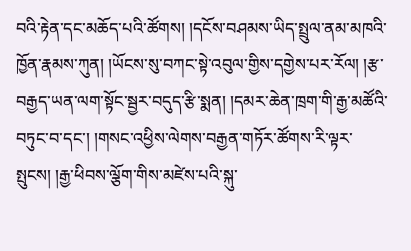བའི་རྟེན་དང་མཆོད་པའི་ཚོགས། །དངོས་བཤམས་ཡིད་སྤྲུལ་ནམ་མཁའི་ཁྱོན་རྣམས་ཀུན། །ཡོངས་སུ་བཀང་སྟེ་འབུལ་གྱིས་དགྱེས་པར་རོལ། །རྩ་བརྒྱད་ཡན་ལག་སྟོང་སྦྱར་བདུད་རྩི་སྨན། །དམར་ཆེན་ཁྲག་གི་རྒྱ་མཚོའི་བཏུང་བ་དང་། །གསང་འཕྱིས་ལེགས་བརྒྱན་གཏོར་ཚོགས་རི་ལྟར་སྤུངས། །རྒྱ་ཕིབས་ལྕོག་གིས་མཛེས་པའི་སྐུ་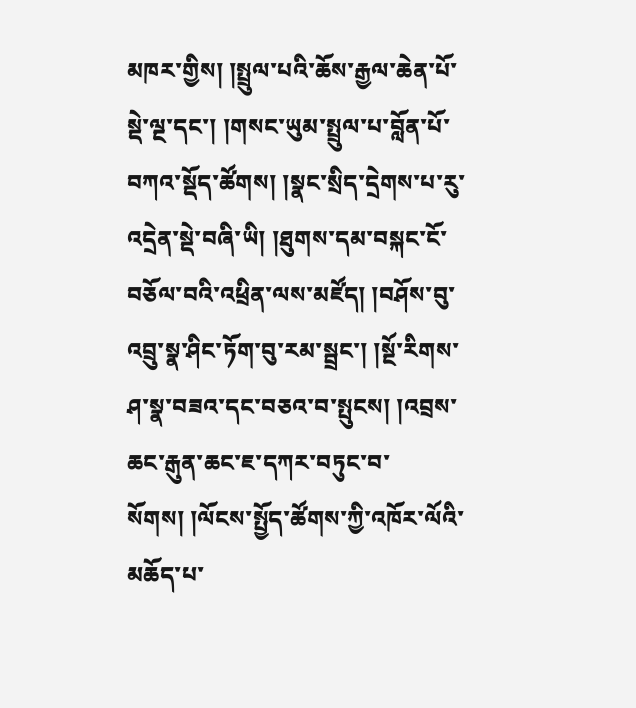མཁར་གྱིས། །སྤྲུལ་པའི་ཆོས་རྒྱལ་ཆེན་པོ་སྡེ་ལྔ་དང་། །གསང་ཡུམ་སྤྲུལ་པ་བློན་པོ་བཀའ་སྡོད་ཚོགས། །སྣང་སྲིད་དྲེགས་པ་རུ་འདྲེན་སྡེ་བཞི་ཡི། །ཐུགས་དམ་བསྐང་ངོ་བཅོལ་བའི་འཕྲིན་ལས་མཛོད། །བཤོས་བུ་འབྲུ་སྣ་ཤིང་ཏོག་བུ་རམ་སྦྲང་། །སྔོ་རིགས་ཤ་སྣ་བཟའ་དང་བཅའ་བ་སྤུངས། །འབྲས་ཆང་རྒུན་ཆང་ཇ་དཀར་བཏུང་བ་སོགས། །ལོངས་སྤྱོད་ཚོགས་ཀྱི་འཁོར་ལོའི་མཆོད་པ་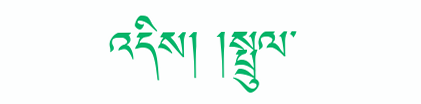འདིས། །སྤྲུལ་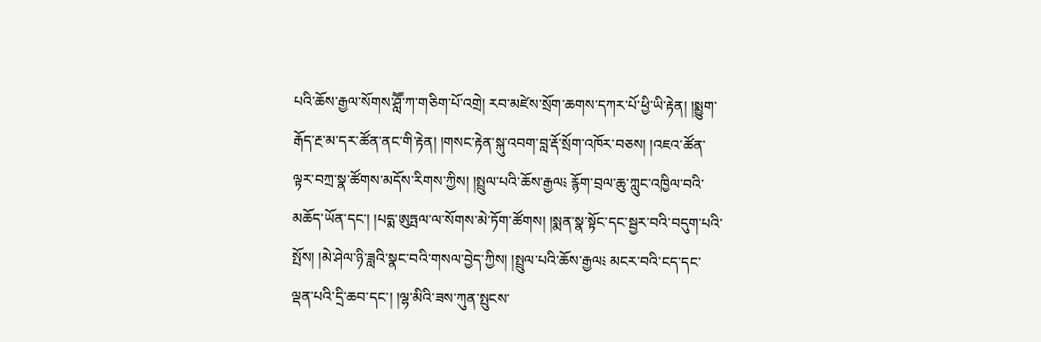པའི་ཆོས་རྒྱལ་སོགས་ཤླཽ་ཀ་གཅིག་པོ་འགྲེ། རབ་མཛེས་སྲོག་ཆགས་དཀར་པོ་ཕྱི་ཡི་རྟེན། །སྨྱུག་རྒོད་རྔ་མ་དར་ཚོན་ནང་གི་རྟེན། །གསང་རྟེན་སྐུ་འབག་བླ་རྡོ་སྲོག་འཁོར་བཅས། །འཇའ་ཚོན་ལྟར་བཀྲ་སྣ་ཚོགས་མདོས་རིགས་ཀྱིས། །སྤྲུལ་པའི་ཆོས་རྒྱལ༴ རྙོག་བྲལ་ཆུ་ཀླུང་འཁྱིལ་བའི་མཆོད་ཡོན་དང་། །པདྨ་ཨུཏྤལ་ལ་སོགས་མེ་ཏོག་ཚོགས། །སྨན་སྣ་སྟོང་དང་སྦྱར་བའི་བདུག་པའི་སྤོས། །མེ་ཤེལ་ཉི་ཟླའི་སྣང་བའི་གསལ་བྱེད་ཀྱིས། །སྤྲུལ་པའི་ཆོས་རྒྱལ༴ མངར་བའི་ངད་དང་ལྡན་པའི་དྲི་ཆབ་དང་། །ལྷ་མིའི་ཟས་ཀུན་སྤུངས་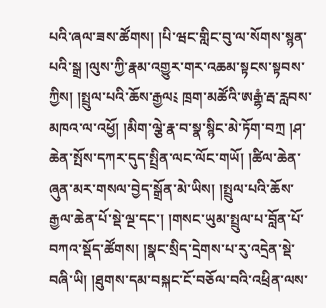པའི་ཞལ་ཟས་ཚོགས། །པི་ཝང་གླིང་བུ་ལ་སོགས་སྙན་པའི་སྒྲ །ལུས་ཀྱི་རྣམ་འགྱུར་གར་འཆམ་སྟངས་སྟབས་ཀྱིས། །སྤྲུལ་པའི་ཆོས་རྒྱལ༴ ཁྲག་མཚོའི་ཨརྒྷཾ་རྦ་རླབས་མཁའ་ལ་འཕྱོ། །མིག་ལྕེ་རྣ་བ་སྣ་སྙིང་མེ་ཏོག་བཀྲ །ཤ་ཆེན་སྤོས་དཀར་དུད་སྤྲིན་ལང་ལོང་གཡོ། །ཚིལ་ཆེན་ཞུན་མར་གསལ་བྱེད་སྒྲོན་མེ་ཡིས། །སྤྲུལ་པའི་ཆོས་རྒྱལ་ཆེན་པོ་སྡེ་ལྔ་དང་། །གསང་ཡུམ་སྤྲུལ་པ་བློན་པོ་བཀའ་སྡོད་ཚོགས། །སྣང་སྲིད་དྲེགས་པ་རུ་འདྲེན་སྡེ་བཞི་ཡི། །ཐུགས་དམ་བསྐང་ངོ་བཅོལ་བའི་འཕྲིན་ལས་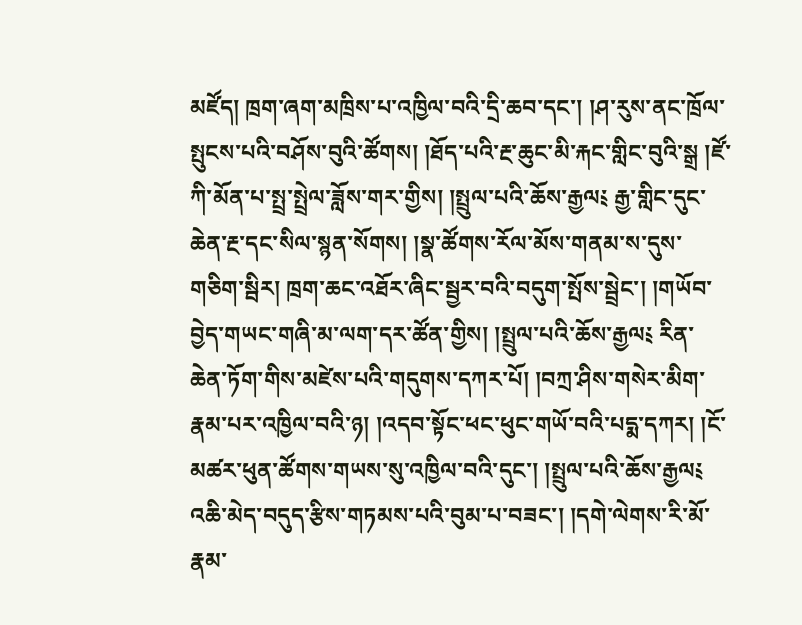མཛོད། ཁྲག་ཞག་མཁྲིས་པ་འཁྱིལ་བའི་དྲི་ཆབ་དང་། །ཤ་རུས་ནང་ཁྲོལ་སྤུངས་པའི་བཤོས་བུའི་ཚོགས། །ཐོད་པའི་རྔ་ཆུང་མི་རྐང་གླིང་བུའི་སྒྲ །ཛོ་ཀི་མོན་པ་སྤྲ་སྤྲེལ་ཟློས་གར་གྱིས། །སྤྲུལ་པའི་ཆོས་རྒྱལ༴ རྒྱ་གླིང་དུང་ཆེན་རྔ་དང་སིལ་སྙན་སོགས། །སྣ་ཚོགས་རོལ་མོས་གནམ་ས་དུས་གཅིག་སྦིར། ཁྲག་ཆང་འཐོར་ཞིང་སྦྱར་བའི་བདུག་སྤོས་སྦྲེང་། །གཡོབ་བྱེད་གཡང་གཞི་མ་ལག་དར་ཚོན་གྱིས། །སྤྲུལ་པའི་ཆོས་རྒྱལ༴ རིན་ཆེན་ཏོག་གིས་མཛེས་པའི་གདུགས་དཀར་པོ། །བཀྲ་ཤིས་གསེར་མིག་རྣམ་པར་འཁྱིལ་བའི་ཉ། །འདབ་སྟོང་ཕང་ཕུང་གཡོ་བའི་པདྨ་དཀར། །ངོ་མཚར་ཕུན་ཚོགས་གཡས་སུ་འཁྱིལ་བའི་དུང་། །སྤྲུལ་པའི་ཆོས་རྒྱལ༴ འཆི་མེད་བདུད་རྩིས་གཏམས་པའི་བུམ་པ་བཟང་། །དགེ་ལེགས་རི་མོ་རྣམ་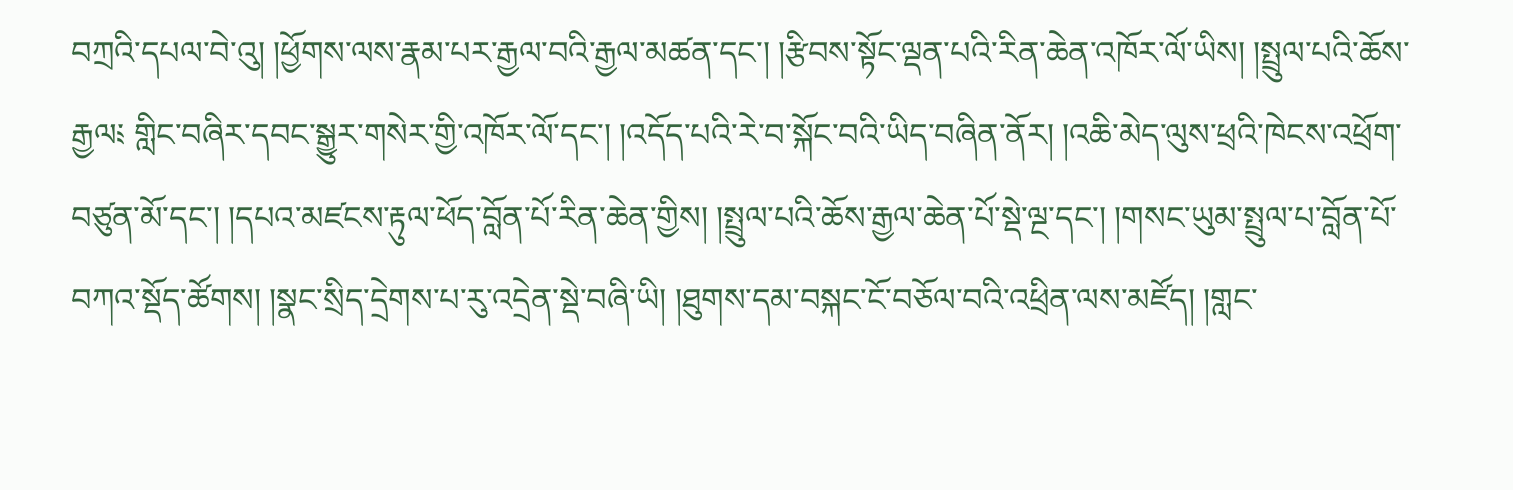བཀྲའི་དཔལ་བེ་འུ། །ཕྱོགས་ལས་རྣམ་པར་རྒྱལ་བའི་རྒྱལ་མཚན་དང་། །རྩིབས་སྟོང་ལྡན་པའི་རིན་ཆེན་འཁོར་ལོ་ཡིས། །སྤྲུལ་པའི་ཆོས་རྒྱལ༴ གླིང་བཞིར་དབང་སྒྱུར་གསེར་གྱི་འཁོར་ལོ་དང་། །འདོད་པའི་རེ་བ་སྐོང་བའི་ཡིད་བཞིན་ནོར། །འཆི་མེད་ལུས་ཕྲའི་ཁེངས་འཕྲོག་བཙུན་མོ་དང་། །དཔའ་མཛངས་རྟུལ་ཕོད་བློན་པོ་རིན་ཆེན་གྱིས། །སྤྲུལ་པའི་ཆོས་རྒྱལ་ཆེན་པོ་སྡེ་ལྔ་དང་། །གསང་ཡུམ་སྤྲུལ་པ་བློན་པོ་བཀའ་སྡོད་ཚོགས། །སྣང་སྲིད་དྲེགས་པ་རུ་འདྲེན་སྡེ་བཞི་ཡི། །ཐུགས་དམ་བསྐང་ངོ་བཅོལ་བའི་འཕྲིན་ལས་མཛོད། །གླང་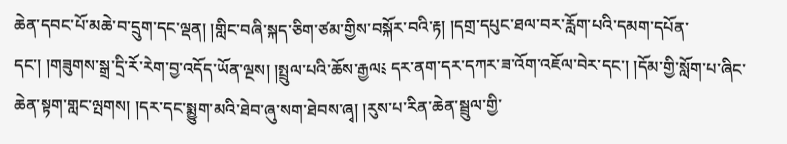ཆེན་དབང་པོ་མཆེ་བ་དྲུག་དང་ལྡན། །གླིང་བཞི་སྐད་ཅིག་ཙམ་གྱིས་བསྐོར་བའི་རྟ། །དགྲ་དཔུང་ཐལ་བར་རློག་པའི་དམག་དཔོན་དང་། །གཟུགས་སྒྲ་དྲི་རོ་རེག་བྱ་འདོད་ཡོན་ལྔས། །སྤྲུལ་པའི་ཆོས་རྒྱལ༴ དར་ནག་དར་དཀར་ཟ་འོག་འཇོལ་བེར་དང་། །དོམ་གྱི་སློག་པ་ཞིང་ཆེན་སྟག་གླང་ལྤགས། །དར་དང་སྨྱུག་མའི་ཐེབ་ཞུ་སག་ཐེབས་ཞྭ། །རུས་པ་རིན་ཆེན་སྦྲུལ་གྱི་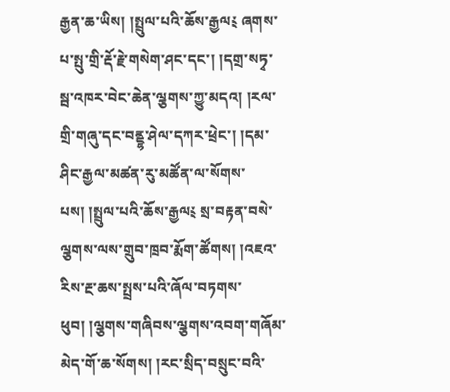རྒྱན་ཆ་ཡིས། །སྤྲུལ་པའི་ཆོས་རྒྱལ༴ ཞགས་པ་སྤུ་གྲི་རྡོ་རྗེ་གསེག་ཤང་དང་། །དགྲ་སཏྭ་སྦ་འཁར་བེང་ཆེན་ལྕགས་ཀྱུ་མདའ། །རལ་གྲི་གཞུ་དང་བནྡྷ་ཤེལ་དཀར་ཕྲེང་། །དམ་ཤིང་རྒྱལ་མཚན་རུ་མཚོན་ལ་སོགས་པས། །སྤྲུལ་པའི་ཆོས་རྒྱལ༴ སྲ་བརྟན་བསེ་ལྕགས་ལས་གྲུབ་ཁྲབ་རྨོག་ཚོགས། །འཇའ་རིས་རྔ་ཆས་སྤྲས་པའི་ཞོལ་བཏགས་ཕུབ། །ལྕགས་གཞིབས་ལྕགས་འབག་གཞོམ་མེད་གོ་ཆ་སོགས། །རང་སྲིད་བསྲུང་བའི་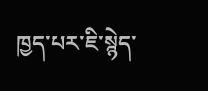ཁྱད་པར་ཇི་སྙེད་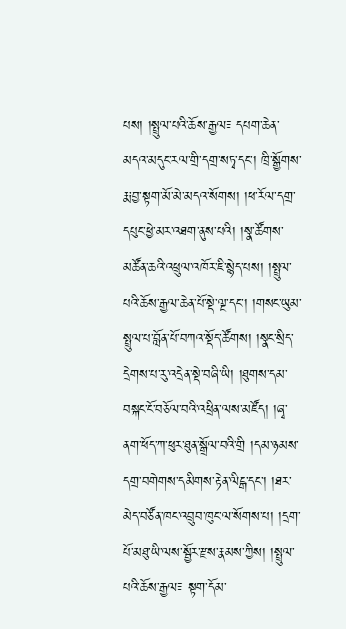པས། །སྤྲུལ་པའི་ཆོས་རྒྱལ༴ དཔག་ཆེན་མདའ་མདུང་རལ་གྲི་དགྲ་སཏྭ་དང་། ཁྲི་སྒྱོགས་རྨ་བྱ་སྟག་མོ་མེ་མདའ་སོགས། །ཕ་རོལ་དགྲ་དཔུང་ཕྱེ་མར་འཐག་ནུས་པའི། །སྣ་ཚོགས་མཚོན་ཆའི་འཕྲུལ་འཁོར་ཇི་སྙེད་པས། །སྤྲུལ་པའི་ཆོས་རྒྱལ་ཆེན་པོ་སྡེ་ལྔ་དང་། །གསང་ཡུམ་སྤྲུལ་པ་བློན་པོ་བཀའ་སྡོད་ཚོགས། །སྣང་སྲིད་དྲེགས་པ་རུ་འདྲེན་སྡེ་བཞི་ཡི། །ཐུགས་དམ་བསྐང་ངོ་བཅོལ་བའི་འཕྲིན་ལས་མཛོད། །ཞྭ་ནག་ཕོད་ཀ་ཕུར་ཐུན་སྒྲོལ་བའི་གྲི །དམ་ཉམས་དགྲ་བགེགས་དམིགས་རྟེན་ལིངྒ་དང་། །ཐར་མེད་བཙོན་ཁང་འབྲུབ་ཁུང་ལ་སོགས་པ། །དྲག་པོ་མཐུ་ཡི་ལས་སྦྱོར་རྫས་རྣམས་ཀྱིས། །སྤྲུལ་པའི་ཆོས་རྒྱལ༴ སྟག་དོམ་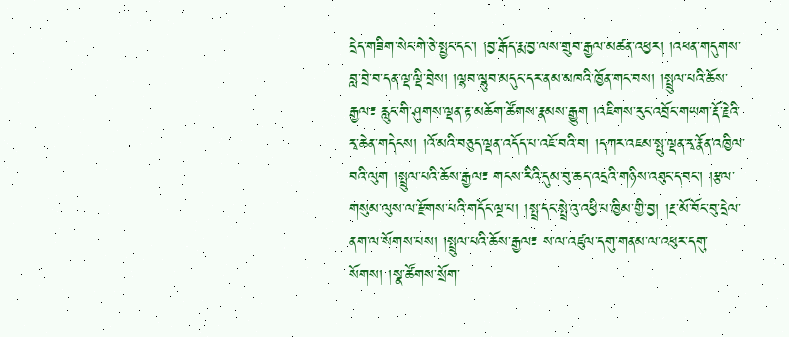དྲེད་གཟིག་སེང་གེ་ཅེ་སྤྱང་དང་། །བྱ་རྒོད་རྨ་བྱ་ལས་གྲུབ་རྒྱལ་མཚན་འཕྱར། །འཕན་གདུགས་བླ་བྲེ་བ་དན་ལྡ་ལྡི་བྲེས། །ལྷབ་ལྷུབ་མདུང་དར་ནམ་མཁའི་ཁྱོན་གང་བས། །སྤྲུལ་པའི་ཆོས་རྒྱལ༴ རླུང་གི་ཤུགས་ལྡན་རྟ་མཆོག་ཚོགས་རྣམས་རྒྱུག །འཇིགས་རུང་འབྲོང་གཡག་རྡོ་རྗེའི་རྭ་ཆེན་གདེངས། །འོ་མའི་བཅུད་ལྡན་འདོད་པ་འཇོ་བའི་བ། །དཀར་འཇམ་སྤུ་ལྡན་རྭ་རྣོན་འཁྱིལ་བའི་ལུག །སྤྲུལ་པའི་ཆོས་རྒྱལ༴ གངས་རིའི་དུམ་བུ་ཆད་འདྲའི་གཉིས་འཐུང་དབང་། །རྩལ་གསུམ་ལུས་ལ་རྫོགས་པའི་གདོང་ལྔ་པ། །སྤྲ་དང་སྤྲེ་འུ་འཕྱི་པ་ཁྱིམ་གྱི་བྱ། །རྔ་མོ་བོང་བུ་དྲེལ་ནག་ལ་སོགས་པས། །སྤྲུལ་པའི་ཆོས་རྒྱལ༴ ས་ལ་འཛུལ་དགུ་གནམ་ལ་འཕུར་དགུ་སོགས། །སྣ་ཚོགས་སྲོག་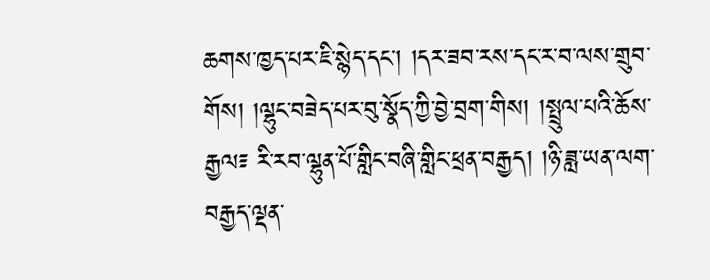ཆགས་ཁྱད་པར་ཇི་སྙེད་དང་། །དར་ཟབ་རས་དང་ར་བ་ལས་གྲུབ་གོས། །ལྷུང་བཟེད་པར་བུ་སྣོད་ཀྱི་བྱེ་བྲག་གིས། །སྤྲུལ་པའི་ཆོས་རྒྱལ༴ རི་རབ་ལྷུན་པོ་གླིང་བཞི་གླིང་ཕྲན་བརྒྱད། །ཉི་ཟླ་ཡན་ལག་བརྒྱད་ལྡན་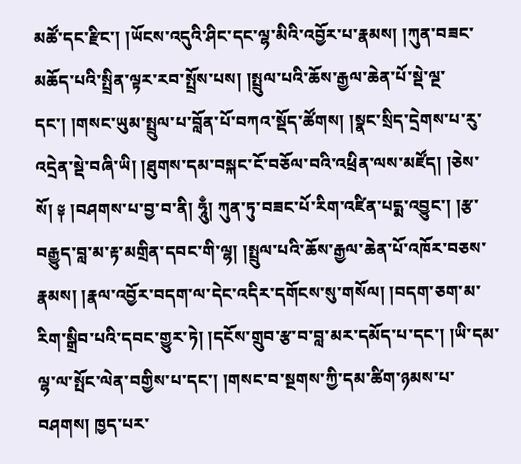མཚོ་དང་རྫིང་། །ཡོངས་འདུའི་ཤིང་དང་ལྷ་མིའི་འབྱོར་པ་རྣམས། །ཀུན་བཟང་མཆོད་པའི་སྤྲིན་ལྟར་རབ་སྤྲོས་པས། །སྤྲུལ་པའི་ཆོས་རྒྱལ་ཆེན་པོ་སྡེ་ལྔ་དང་། །གསང་ཡུམ་སྤྲུལ་པ་བློན་པོ་བཀའ་སྡོད་ཚོགས། །སྣང་སྲིད་དྲེགས་པ་རུ་འདྲེན་སྡེ་བཞི་ཡི། །ཐུགས་དམ་བསྐང་ངོ་བཅོལ་བའི་འཕྲིན་ལས་མཛོད། །ཅེས་སོ། ༈ །བཤགས་པ་བྱ་བ་ནི། ཧཱུྃ། ཀུན་ཏུ་བཟང་པོ་རིག་འཛིན་པདྨ་འབྱུང་། །རྩ་བརྒྱུད་བླ་མ་རྟ་མགྲིན་དབང་གི་ལྷ། །སྤྲུལ་པའི་ཆོས་རྒྱལ་ཆེན་པོ་འཁོར་བཅས་རྣམས། །རྣལ་འབྱོར་བདག་ལ་དེང་འདིར་དགོངས་སུ་གསོལ། །བདག་ཅག་མ་རིག་སྒྲིབ་པའི་དབང་གྱུར་ཏེ། །དངོས་གྲུབ་རྩ་བ་བླ་མར་དམོད་པ་དང་། །ཡི་དམ་ལྷ་ལ་སྤོང་ལེན་བགྱིས་པ་དང་། །གསང་བ་སྔགས་ཀྱི་དམ་ཚིག་ཉམས་པ་བཤགས། ཁྱད་པར་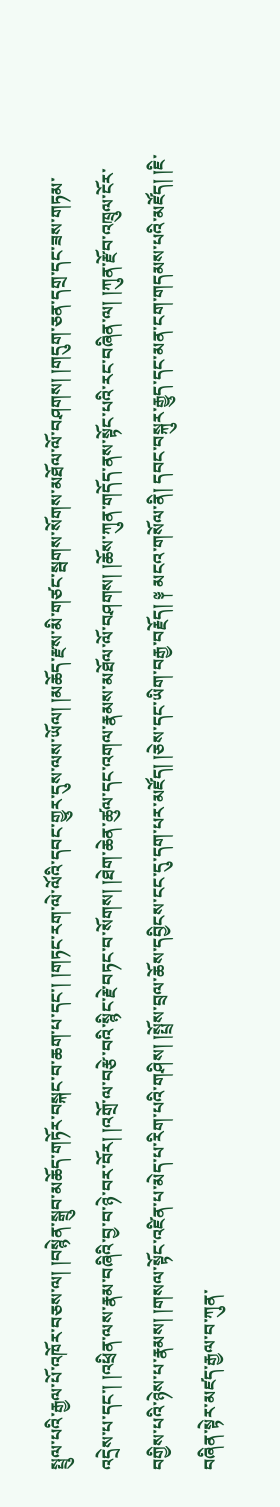སྤྲུལ་པའི་རྒྱལ་པོ་འཁོར་བཅས་ལ། །བསྙེན་སྒྲུབ་མཆོད་གཏོར་བསྐང་བ་ཆག་པ་དང་། །གཏང་རག་ལེ་ལོའི་དབང་གྱུར་དུས་ལས་ཡོལ། །མཆོད་རྫས་མི་གཙང་སྦགས་སོགས་མཐོལ་ལོ་བཤགས། །གདུག་ཅན་དགྲ་དང་ཟས་གཏམ་འདྲེས་པ་དང་། །འཕྲིན་ལས་རྣམ་བཞིའི་བྱ་བ་ཉེ་བར་བོར། །འགྲོ་ལ་བརྩེ་བའི་སྙིང་རྗེ་བཏང་བ་སོགས། །ཐེག་ཆེན་ཚུལ་དང་འགལ་རྣམས་མཐོལ་ལོ་བཤགས། །ཆོས་ཀུན་གདོད་ནས་སྟོང་པའི་རང་བཞིན་ལ། །ཀུན་རྫོབ་འཁྲུལ་ངོར་བགྱིས་པའི་ཉེས་པ་རྣམས། །གསལ་སྟོང་འཛིན་པ་མེད་པ་རིག་པའི་གཤིས། །སྤྲོས་བྲལ་ཆོས་དབྱིངས་ངང་དུ་དག་པར་མཛོད། །ཅེས་དང་ཡིག་བརྒྱ་བརྗོད། ༈ མངའ་གསོལ་ནི། དབང་བསྐུར་རྒྱུད་དང་མན་ངག་གདམས་པའི་མཛོད། །ཇི་བཞིན་སྟེར་མཛད་རྒྱལ་བ་ཀུན་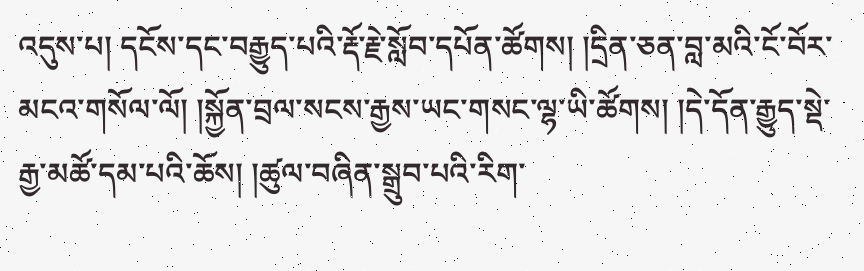འདུས་པ། དངོས་དང་བརྒྱུད་པའི་རྡོ་རྗེ་སློབ་དཔོན་ཚོགས། །དྲིན་ཅན་བླ་མའི་ངོ་བོར་མངའ་གསོལ་ལོ། །སྐྱོན་བྲལ་སངས་རྒྱས་ཡང་གསང་ལྷ་ཡི་ཚོགས། །དེ་དོན་རྒྱུད་སྡེ་རྒྱ་མཚོ་དམ་པའི་ཆོས། །ཚུལ་བཞིན་སྒྲུབ་པའི་རིག་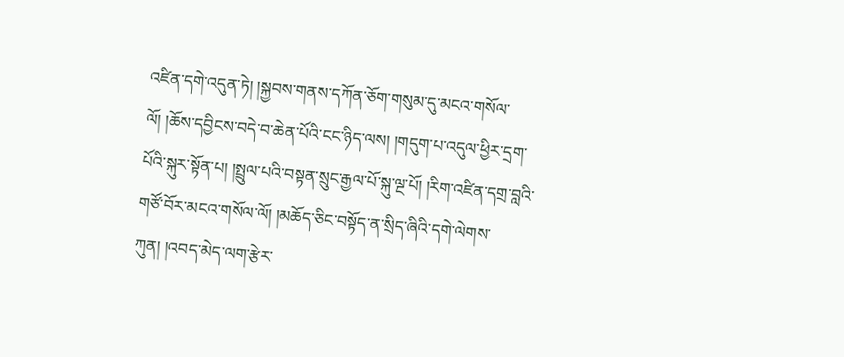འཛིན་དགེ་འདུན་ཏེ། །སྐྱབས་གནས་དཀོན་ཅོག་གསུམ་དུ་མངའ་གསོལ་ལོ། །ཆོས་དབྱིངས་བདེ་བ་ཆེན་པོའི་ངང་ཉིད་ལས། །གདུག་པ་འདུལ་ཕྱིར་དྲག་པོའི་སྐུར་སྟོན་པ། །སྤྲུལ་པའི་བསྟན་སྲུང་རྒྱལ་པོ་སྐུ་ལྔ་པོ། །རིག་འཛིན་དགྲ་བླའི་གཙོ་བོར་མངའ་གསོལ་ལོ། །མཆོད་ཅིང་བསྟོད་ན་སྲིད་ཞིའི་དགེ་ལེགས་ཀུན། །འབད་མེད་ལག་རྩེར་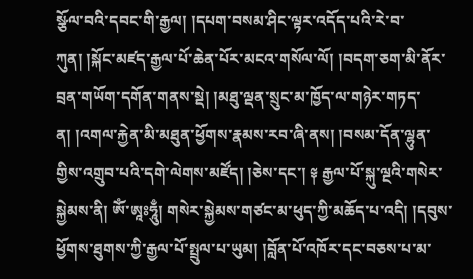སྩོལ་བའི་དབང་གི་རྒྱལ། །དཔག་བསམ་ཤིང་ལྟར་འདོད་པའི་རེ་བ་ཀུན། །སྐོང་མཛད་རྒྱལ་པོ་ཆེན་པོར་མངའ་གསོལ་ལོ། །བདག་ཅག་མི་ནོར་བྲན་གཡོག་དགོན་གནས་སྡེ། །མཐུ་ལྡན་སྲུང་མ་ཁྱོད་ལ་གཉེར་གཏད་ན། །འགལ་རྐྱེན་མི་མཐུན་ཕྱོགས་རྣམས་རབ་ཞི་ནས། །བསམ་དོན་ལྷུན་གྱིས་འགྲུབ་པའི་དགེ་ལེགས་མཛོད། །ཅེས་དང་། ༈ རྒྱལ་པོ་སྐུ་ལྔའི་གསེར་སྐྱེམས་ནི། ཨོཾ་ཨཱཿཧཱུྃ། གསེར་སྐྱེམས་གཙང་མ་ཕུད་ཀྱི་མཆོད་པ་འདི། །དབུས་ཕྱོགས་ཐུགས་ཀྱི་རྒྱལ་པོ་སྤྲུལ་པ་ཡུམ། །བློན་པོ་འཁོར་དང་བཅས་པ་མ་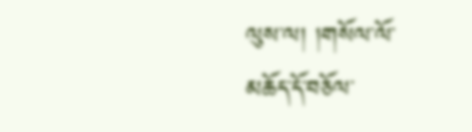ལུས་ལ། །གསོལ་ལོ་མཆོད་དོ་བཅོལ་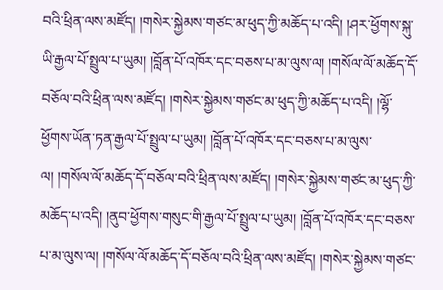བའི་ཕྲིན་ལས་མཛོད། །གསེར་སྐྱེམས་གཙང་མ་ཕུད་ཀྱི་མཆོད་པ་འདི། །ཤར་ཕྱོགས་སྐུ་ཡི་རྒྱལ་པོ་སྤྲུལ་པ་ཡུམ། །བློན་པོ་འཁོར་དང་བཅས་པ་མ་ལུས་ལ། །གསོལ་ལོ་མཆོད་དོ་བཅོལ་བའི་ཕྲིན་ལས་མཛོད། །གསེར་སྐྱེམས་གཙང་མ་ཕུད་ཀྱི་མཆོད་པ་འདི། །ལྷོ་ཕྱོགས་ཡོན་ཏན་རྒྱལ་པོ་སྤྲུལ་པ་ཡུམ། །བློན་པོ་འཁོར་དང་བཅས་པ་མ་ལུས་ལ། །གསོལ་ལོ་མཆོད་དོ་བཅོལ་བའི་ཕྲིན་ལས་མཛོད། །གསེར་སྐྱེམས་གཙང་མ་ཕུད་ཀྱི་མཆོད་པ་འདི། །ནུབ་ཕྱོགས་གསུང་གི་རྒྱལ་པོ་སྤྲུལ་པ་ཡུམ། །བློན་པོ་འཁོར་དང་བཅས་པ་མ་ལུས་ལ། །གསོལ་ལོ་མཆོད་དོ་བཅོལ་བའི་ཕྲིན་ལས་མཛོད། །གསེར་སྐྱེམས་གཙང་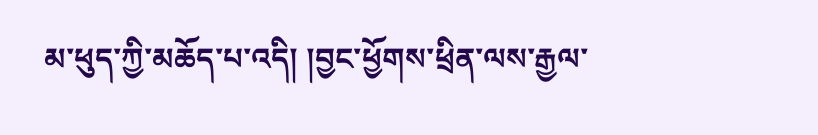མ་ཕུད་ཀྱི་མཆོད་པ་འདི། །བྱང་ཕྱོགས་ཕྲིན་ལས་རྒྱལ་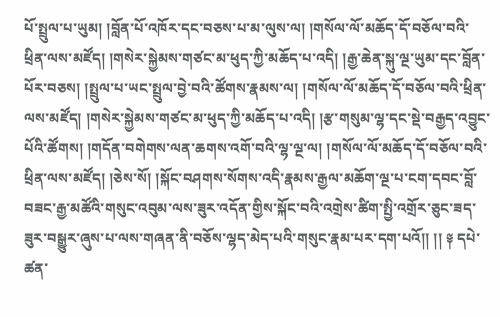པོ་སྤྲུལ་པ་ཡུམ། །བློན་པོ་འཁོར་དང་བཅས་པ་མ་ལུས་ལ། །གསོལ་ལོ་མཆོད་དོ་བཅོལ་བའི་ཕྲིན་ལས་མཛོད། །གསེར་སྐྱེམས་གཙང་མ་ཕུད་ཀྱི་མཆོད་པ་འདི། །རྒྱ་ཆེན་སྐུ་ལྔ་ཡུམ་དང་བློན་པོར་བཅས། །སྤྲུལ་པ་ཡང་སྤྲུལ་བྱེ་བའི་ཚོགས་རྣམས་ལ། །གསོལ་ལོ་མཆོད་དོ་བཅོལ་བའི་ཕྲིན་ལས་མཛོད། །གསེར་སྐྱེམས་གཙང་མ་ཕུད་ཀྱི་མཆོད་པ་འདི། །རྩ་གསུམ་ལྷ་དང་སྡེ་བརྒྱད་འབྱུང་པོའི་ཚོགས། །གདོན་བགེགས་ལན་ཆགས་འགོ་བའི་ལྷ་ལྔ་ལ། །གསོལ་ལོ་མཆོད་དོ་བཅོལ་བའི་ཕྲིན་ལས་མཛོད། །ཅེས་སོ། །སྐོང་བཤགས་སོགས་འདི་རྣམས་རྒྱལ་མཆོག་ལྔ་པ་ངག་དབང་བློ་བཟང་རྒྱ་མཚོའི་གསུང་འབུམ་ལས་ཟུར་འདོན་གྱིས་སྐོང་བའི་འགྲེས་ཚིག་སྤྱི་འགྲོར་ཅུང་ཟད་ཟུར་བསྒྱུར་ཞུས་པ་ལས་གཞན་ནི་བཅོས་ལྷད་མེད་པའི་གསུང་རྣམ་པར་དག་པའོ།། །། ༈ དཔེ་ཚན་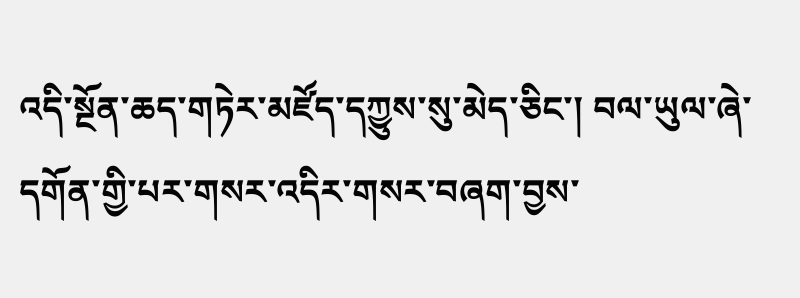འདི་སྔོན་ཆད་གཏེར་མཛོད་དཀྱུས་སུ་མེད་ཅིང་། བལ་ཡུལ་ཞེ་དགོན་གྱི་པར་གསར་འདིར་གསར་བཞག་བྱས་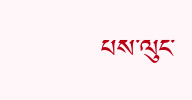པས་ལུང་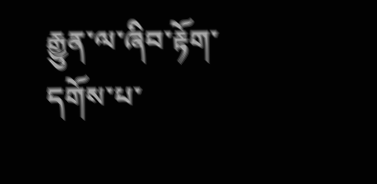རྒྱུན་ལ་ཞིབ་རྟོག་དགོས་པ་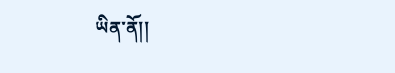ཡིན་ནོ།།